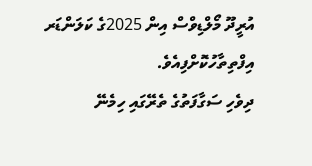އުރީދޫ މޯލްޑިވްސް އިން 2025ގެ ކަލަންޑަރ އިފްތިތާހުކޮށްފިއެވެ.
ދިވެހި ސަގާފަތުގެ ތެރޭގައި ހިމެނޭ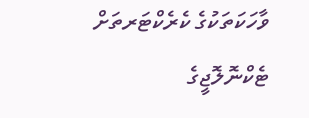ވާހަކަތަކުގެ ކެރެކްޓަރތަށް ޓެކްނޮލޮޖީގެ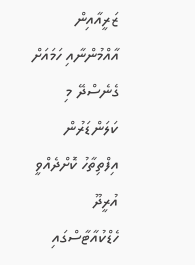ޒަރީއާއިން އާއްމުންނާއި ހަމައަށް ގެނެސްދޭ މި ކަލަންޑަރުން އިފްތިތާހު ކޮށްދެއްވީ އުރީދޫ ހެޑްކުއާޓާސްގައި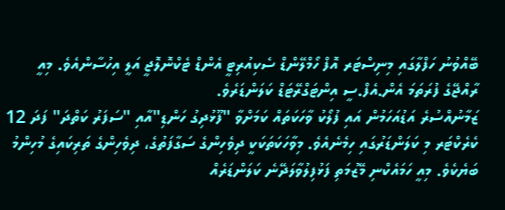ބޭއްވުނު ހަފްލާގައި މިނިސްޓަރ އޮފް ހޯމްލޭންޑް ސެކިއުރިޓީ އެންޑް ޓެކްނޮލޮޖީ އަލީ އިހުސާންއެވެ. މިއީ ރާއްޖޭގެ ފުރަތަމަ އެން.އެފް.ސީ އިންޓަގްރޭޓަޑް ކަލަންޑަރެވެ.
ޒަމާނުއްސުރެ އަޑުއަހަމުން އައި ފުލޯކު ވާހަކަތައް ކަމަށްވާ "ފޫޅުދިގު ހަންޑި"އާއި "ސަފަރު ކަތްދަ" ފަދަ 12 ކެރެކްޓަރ މި ކަލަންޑަރުގައި ހިމެނެއެވެ. މިވާހަކަތަކަކީ ދިވެހިންގެ ސަގާފަތުގެ، ދިވެހިންގެ ތަރިކައިގެ މުހިންމު ބަޔެކެވެ. މިއީ ހަމައެކްނި މޭޒުމަތި ފަޅުފިލުވާލަދޭނެ ކަލަންޑަރެއް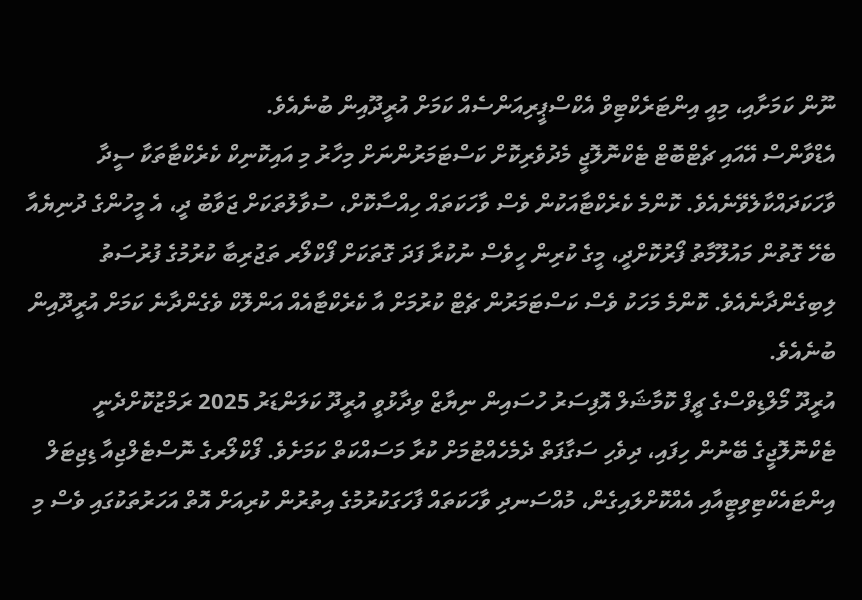ނޫން ކަމަށާއި، މިއީ އިންޓަރެކްޓިވް އެކްސްޕީރިއަންސެއް ކަމަށް އުރީދޫއިން ބުނެއެވެ.
އެޑްވާންސް އޭއައި ޗެޓްބޮޓް ޓެކްނޮލޮޖީ މެދުވެރިކޮށް ކަސްޓަމަރުންނަށް މިހާރު މި އައިކޮނިކް ކެރެކްޓާތަކާ ސީދާ ވާހަކަދައްކާލެވޭނެއެވެ. ކޮންމެ ކެރެކްޓާއަކުން ވެސް ވާހަކަތައް ހިއްސާކޮށް، ސުވާލުތަކަށް ޖަވާބު ދީ، އެ މީހުންގެ ދުނިޔެއާ ބެހޭ ގޮތުން މައުލޫމާތު ފޯރުކޮށްދީ، މީގެ ކުރިން ހީވެސް ނުކުރާ ފަދަ ގޮތަކަށް ފޯކްލޯރ ތަޖުރިބާ ކުރުމުގެ ފުރުސަތު ލިބިގެންދާނެއެވެ. ކޮންމެ މަހަކު ވެސް ކަސްޓަމަރުން ޗެޓް ކުރުމަށް އާ ކެރެކްޓާއެއް އަންލޮކް ވެގެންދާނެ ކަމަށް އުރީދޫއިން ބުނެއެވެ.
އުރީދޫ މޯލްޑިވްސްގެ ޗީފް ކޮމާޝަލް އޮފިސަރު ހުސައިން ނިޔާޒް ވިދާޅުވީ އުރީދޫ ކަލަންޑަރު 2025 ރަމްޒުކޮށްދެނީ ޓެކްނޮލޮޖީގެ ބޭނުން ހިފައި، ދިވެހި ސަގާފަތް ދެމެހެއްޓުމަށް ކުރާ މަސައްކަތް ކަމަށެވެ. ފޯކްލޯރގެ ނޮސްޓެލްޖިއާ ޑިޖިޓަލް އިންޓައެކްޓިވިޓީއާއި އެއްކޮށްލައިގެން، މުއްސަނދި ވާހަކަތައް ފާހަގަކުރުމުގެ އިތުރުން ކުރިއަށް އޮތް އަހަރުތަކުގައި ވެސް މި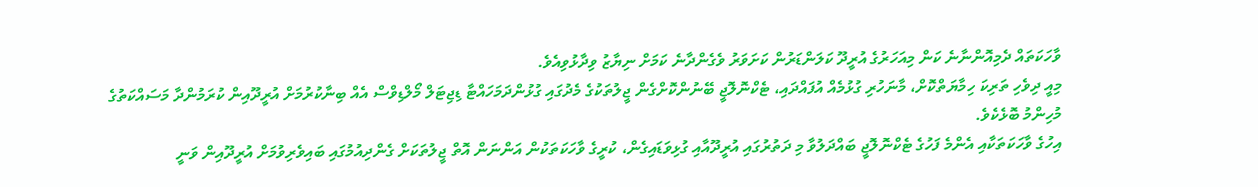ވާހަކަތައް ދެމިއޮންނާނެ ކަން މިއަހަރުގެ އުރީދޫ ކަލަންޑަރުން ކަށަވަރު ވެގެންދާނެ ކަމަށް ނިޔާޒު ވިދާޅުވިއެވެ.
މިއީ ދިވެހި ތަރިކަ ހިމާޔަތްކޮށް، މާނަހުރި ގުޅުމެއް އުފައްދައި، ޓެކްނޮލޮޖީ ބޭނުންކޮށްގެން ޖީލުތަކުގެ މެދުގައި ގުޅުންދަމަހައްޓާ ޑިޖިޓަލް މޯލްޑިވްސް އެއް ބިނާކުރުމަށް އުރީދޫއިން ކުރަމުންދާ މަސައްކަތުގެ މުހިންމު ބޮޅެކެވެ.
އިހުގެ ވާހަކަތަކާއި އެންމެ ފަހުގެ ޓެކްނޮލޮޖީ ބައްދަލުވާ މި ދަތުރުގައި އުރީދޫއާއި ގުޅިވަޑައިގެން، ކުރީގެ ވާހަކަތަކުން އަންނަން އޮތް ޖީލުތަކަށް ގެންދިއުމުގައި ބައިވެރިވުމަށް އުރީދޫއިން ވަނީ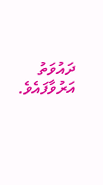ދައުވަތު އަރުވާފައެވެ.